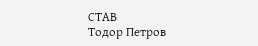СТАВ
Тодор Петров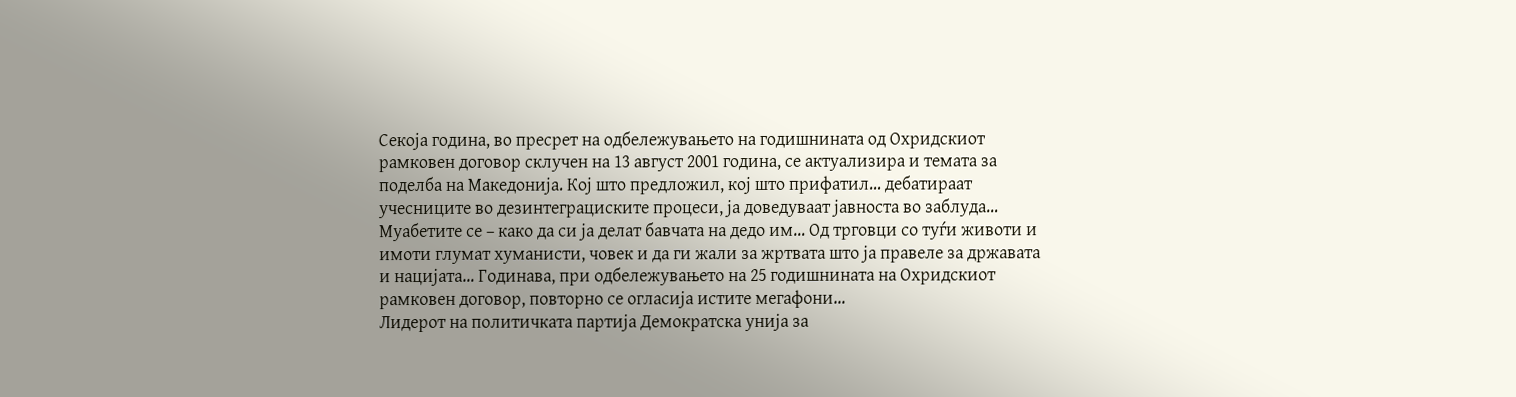Секоја година, во пресрет на одбележувањето на годишнината од Охридскиот рамковен договор склучен на 13 август 2001 година, се актуализира и темата за поделба на Македонија. Кој што предложил, кој што прифатил… дебатираат учесниците во дезинтеграциските процеси, ја доведуваат јавноста во заблуда… Муабетите се – како да си ја делат бавчата на дедо им… Од трговци со туѓи животи и имоти глумат хуманисти, човек и да ги жали за жртвата што ја правеле за државата и нацијата… Годинава, при одбележувањето на 25 годишнината на Охридскиот рамковен договор, повторно се огласија истите мегафони…
Лидерот на политичката партија Демократска унија за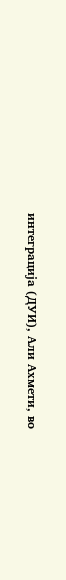интеграција (ДУИ), Али Ахмети, во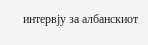интервју за албанскиот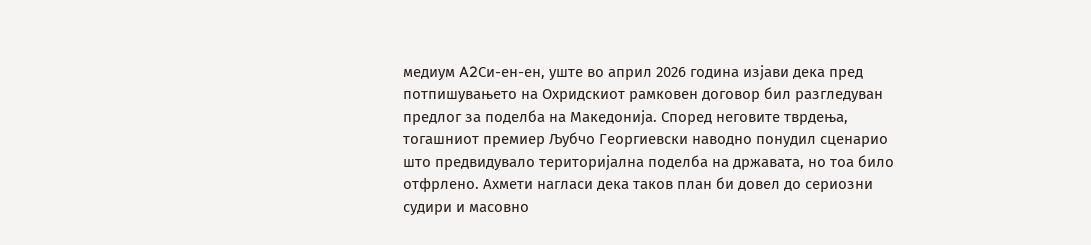медиум A2Си-ен-ен, уште во април 2026 година изјави дека пред потпишувањето на Охридскиот рамковен договор бил разгледуван предлог за поделба на Македонија. Според неговите тврдења, тогашниот премиер Љубчо Георгиевски наводно понудил сценарио што предвидувало територијална поделба на државата, но тоа било отфрлено. Ахмети нагласи дека таков план би довел до сериозни судири и масовно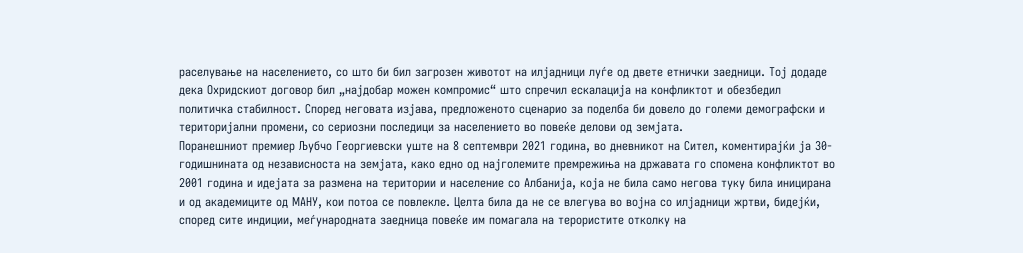раселување на населението, со што би бил загрозен животот на илјадници луѓе од двете етнички заедници. Тој додаде дека Охридскиот договор бил „најдобар можен компромис“ што спречил ескалација на конфликтот и обезбедил политичка стабилност. Според неговата изјава, предложеното сценарио за поделба би довело до големи демографски и територијални промени, со сериозни последици за населението во повеќе делови од земјата.
Поранешниот премиер Љубчо Георгиевски уште на 8 септември 2021 година, во дневникот на Сител, коментирајќи ја 30-годишнината од независноста на земјата, како едно од најголемите премрежиња на државата го спомена конфликтот во 2001 година и идејата за размена на територии и население со Албанија, која не била само негова туку била иницирана и од академиците од МАНУ, кои потоа се повлекле. Целта била да не се влегува во војна со илјадници жртви, бидејќи, според сите индиции, меѓународната заедница повеќе им помагала на терористите отколку на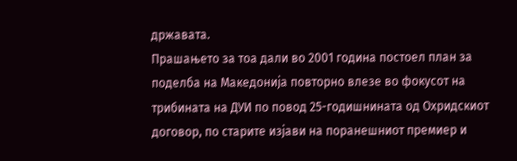државата.
Прашањето за тоа дали во 2001 година постоел план за поделба на Македонија повторно влезе во фокусот на трибината на ДУИ по повод 25-годишнината од Охридскиот договор, по старите изјави на поранешниот премиер и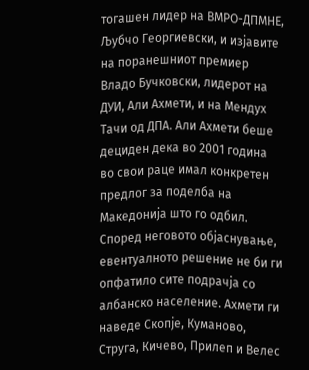тогашен лидер на ВМРО-ДПМНЕ, Љубчо Георгиевски, и изјавите на поранешниот премиер Владо Бучковски, лидерот на ДУИ, Али Ахмети, и на Мендух Тачи од ДПА. Али Ахмети беше дециден дека во 2001 година во свои раце имал конкретен предлог за поделба на Македонија што го одбил. Според неговото објаснување, евентуалното решение не би ги опфатило сите подрачја со албанско население. Ахмети ги наведе Скопје, Куманово, Струга, Кичево, Прилеп и Велес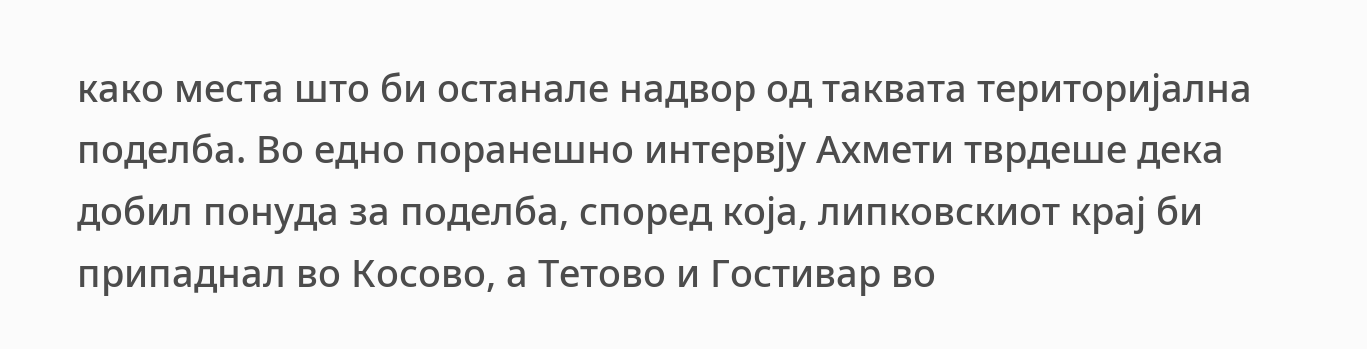како места што би останале надвор од таквата територијална поделба. Во едно поранешно интервју Ахмети тврдеше дека добил понуда за поделба, според која, липковскиот крај би припаднал во Косово, а Тетово и Гостивар во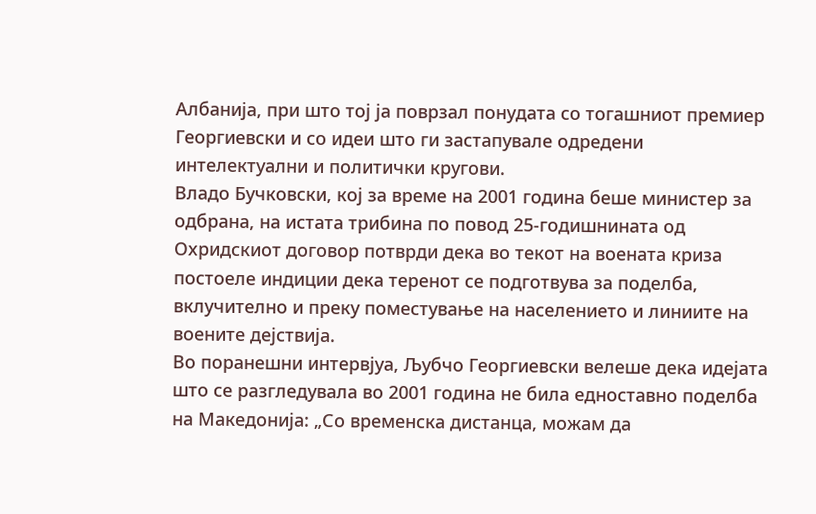Албанија, при што тој ја поврзал понудата со тогашниот премиер Георгиевски и со идеи што ги застапувале одредени интелектуални и политички кругови.
Владо Бучковски, кој за време на 2001 година беше министер за одбрана, на истата трибина по повод 25-годишнината од Охридскиот договор потврди дека во текот на воената криза постоеле индиции дека теренот се подготвува за поделба, вклучително и преку поместување на населението и линиите на воените дејствија.
Во поранешни интервјуа, Љубчо Георгиевски велеше дека идејата што се разгледувала во 2001 година не била едноставно поделба на Македонија: „Со временска дистанца, можам да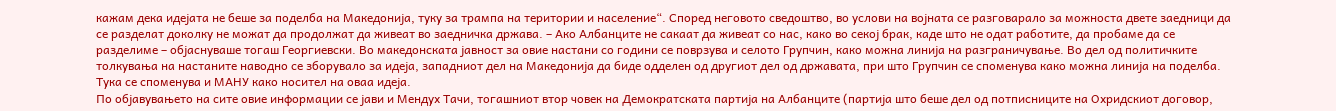кажам дека идејата не беше за поделба на Македонија, туку за трампа на територии и население“. Според неговото сведоштво, во услови на војната се разговарало за можноста двете заедници да се разделат доколку не можат да продолжат да живеат во заедничка држава. – Ако Албанците не сакаат да живеат со нас, како во секој брак, каде што не одат работите, да пробаме да се разделиме – објаснуваше тогаш Георгиевски. Во македонската јавност за овие настани со години се поврзува и селото Групчин, како можна линија на разграничување. Во дел од политичките толкувања на настаните наводно се зборувало за идеја, западниот дел на Македонија да биде одделен од другиот дел од државата, при што Групчин се споменува како можна линија на поделба. Тука се споменува и МАНУ како носител на оваа идеја.
По објавувањето на сите овие информации се јави и Мендух Тачи, тогашниот втор човек на Демократската партија на Албанците (партија што беше дел од потписниците на Охридскиот договор,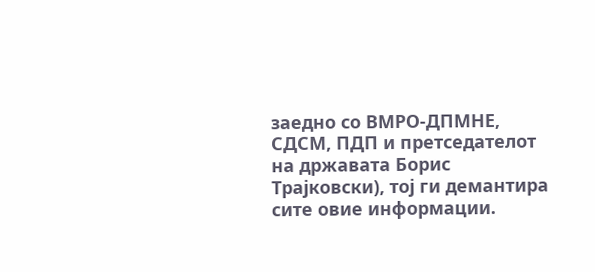заедно со ВМРО-ДПМНЕ, СДСМ, ПДП и претседателот на државата Борис Трајковски), тој ги демантира сите овие информации.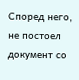Според него, не постоел документ со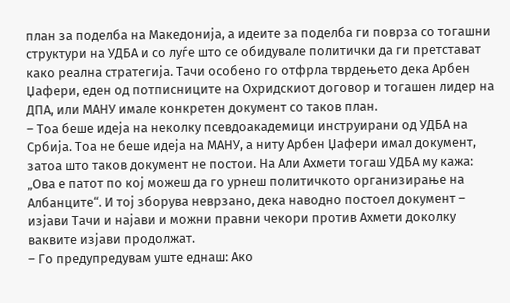план за поделба на Македонија, а идеите за поделба ги поврза со тогашни структури на УДБА и со луѓе што се обидувале политички да ги претстават како реална стратегија. Тачи особено го отфрла тврдењето дека Арбен Џафери, еден од потписниците на Охридскиот договор и тогашен лидер на ДПА, или МАНУ имале конкретен документ со таков план.
– Тоа беше идеја на неколку псевдоакадемици инструирани од УДБА на Србија. Тоа не беше идеја на МАНУ, а ниту Арбен Џафери имал документ, затоа што таков документ не постои. На Али Ахмети тогаш УДБА му кажа: „Ова е патот по кој можеш да го урнеш политичкото организирање на Албанците“. И тој зборува неврзано, дека наводно постоел документ – изјави Тачи и најави и можни правни чекори против Ахмети доколку ваквите изјави продолжат.
– Го предупредувам уште еднаш: Ако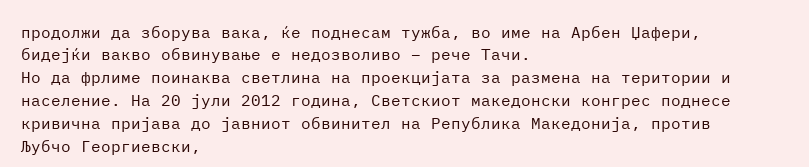продолжи да зборува вака, ќе поднесам тужба, во име на Арбен Џафери, бидејќи вакво обвинување е недозволиво – рече Тачи.
Но да фрлиме поинаква светлина на проекцијата за размена на територии и население. На 20 јули 2012 година, Светскиот македонски конгрес поднесе кривична пријава до јавниот обвинител на Република Македонија, против Љубчо Георгиевски,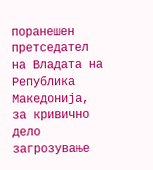поранешен претседател на Владата на Република Македонија, за кривично дело загрозување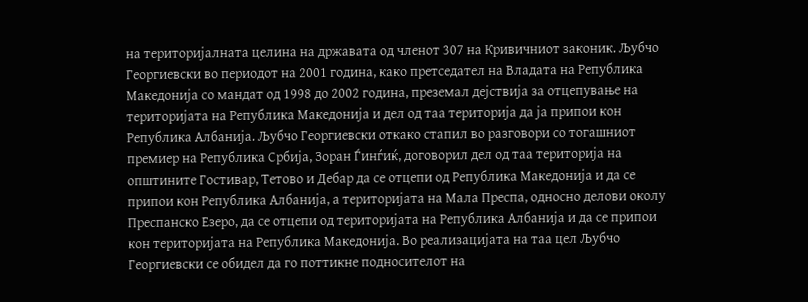на територијалната целина на државата од членот 307 на Кривичниот законик. Љубчо Георгиевски во периодот на 2001 година, како претседател на Владата на Република Македонија со мандат од 1998 до 2002 година, преземал дејствија за отцепување на територијата на Република Македонија и дел од таа територија да ја припои кон Република Албанија. Љубчо Георгиевски откако стапил во разговори со тогашниот премиер на Република Србија, Зоран Ѓинѓиќ, договорил дел од таа територија на општините Гостивар, Тетово и Дебар да се отцепи од Република Македонија и да се припои кон Република Албанија, а територијата на Мала Преспа, односно делови околу Преспанско Езеро, да се отцепи од територијата на Република Албанија и да се припои кон територијата на Република Македонија. Во реализацијата на таа цел Љубчо Георгиевски се обидел да го поттикне подносителот на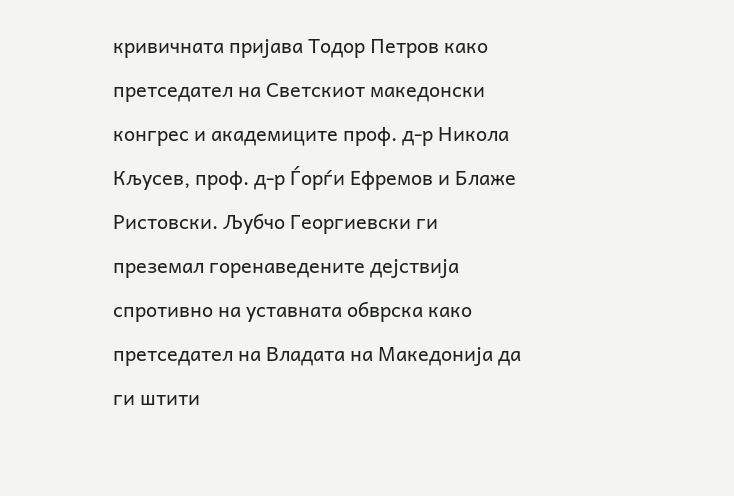кривичната пријава Тодор Петров како претседател на Светскиот македонски конгрес и академиците проф. д-р Никола Кљусев, проф. д-р Ѓорѓи Ефремов и Блаже Ристовски. Љубчо Георгиевски ги преземал горенаведените дејствија спротивно на уставната обврска како претседател на Владата на Македонија да ги штити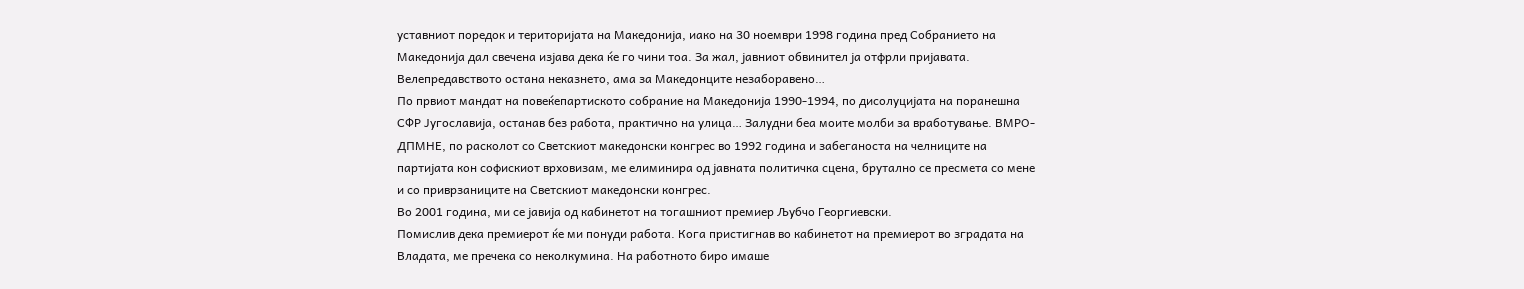уставниот поредок и територијата на Македонија, иако на 30 ноември 1998 година пред Собранието на Македонија дал свечена изјава дека ќе го чини тоа. За жал, јавниот обвинител ја отфрли пријавата. Велепредавството остана неказнето, ама за Македонците незаборавено…
По првиот мандат на повеќепартиското собрание на Македонија 1990-1994, по дисолуцијата на поранешна СФР Југославија, останав без работа, практично на улица… Залудни беа моите молби за вработување. ВМРО-ДПМНЕ, по расколот со Светскиот македонски конгрес во 1992 година и забеганоста на челниците на партијата кон софискиот врховизам, ме елиминира од јавната политичка сцена, брутално се пресмета со мене и со приврзаниците на Светскиот македонски конгрес.
Во 2001 година, ми се јавија од кабинетот на тогашниот премиер Љубчо Георгиевски.
Помислив дека премиерот ќе ми понуди работа. Кога пристигнав во кабинетот на премиерот во зградата на Владата, ме пречека со неколкумина. На работното биро имаше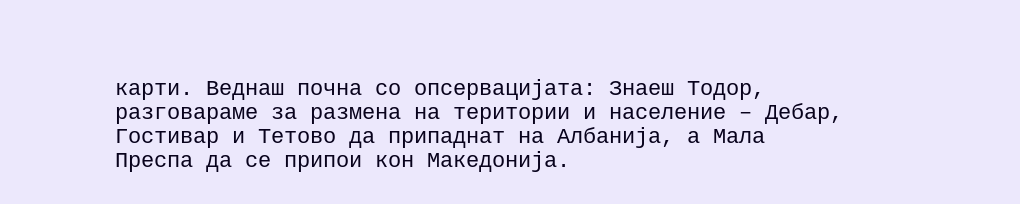карти. Веднаш почна со опсервацијата: Знаеш Тодор, разговараме за размена на територии и население – Дебар, Гостивар и Тетово да припаднат на Албанија, а Мала Преспа да се припои кон Македонија.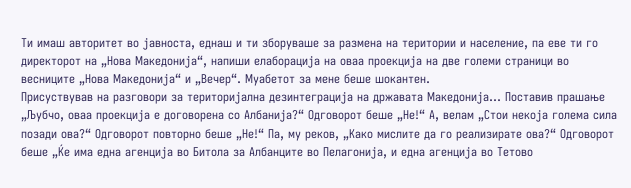Ти имаш авторитет во јавноста, еднаш и ти зборуваше за размена на територии и население, па еве ти го директорот на „Нова Македонија“, напиши елаборација на оваа проекција на две големи страници во весниците „Нова Македонија“ и „Вечер“. Муабетот за мене беше шокантен.
Присуствував на разговори за територијална дезинтеграција на државата Македонија… Поставив прашање „Љубчо, оваа проекција е договорена со Албанија?“ Одговорот беше „Не!“ А, велам „Стои некоја голема сила позади ова?“ Одговорот повторно беше „Не!“ Па, му реков, „Како мислите да го реализирате ова?“ Одговорот беше „Ќе има една агенција во Битола за Албанците во Пелагонија, и една агенција во Тетово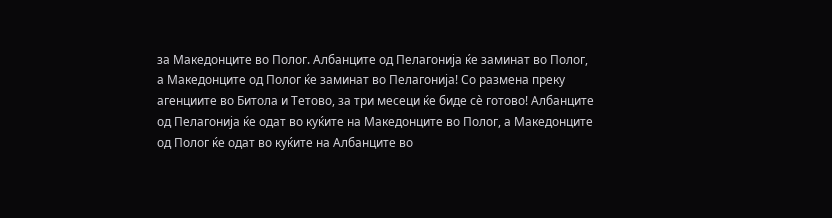за Македонците во Полог. Албанците од Пелагонија ќе заминат во Полог, а Македонците од Полог ќе заминат во Пелагонија! Со размена преку агенциите во Битола и Тетово, за три месеци ќе биде сѐ готово! Албанците од Пелагонија ќе одат во куќите на Македонците во Полог, а Македонците од Полог ќе одат во куќите на Албанците во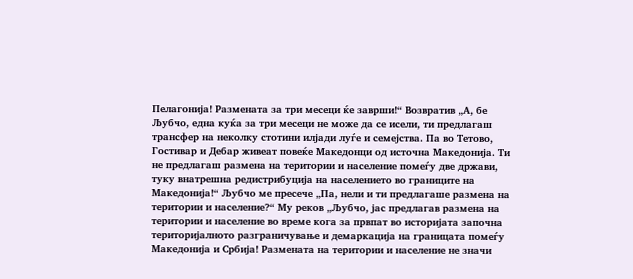Пелагонија! Размената за три месеци ќе заврши!“ Возвратив „А, бе Љубчо, една куќа за три месеци не може да се исели, ти предлагаш трансфер на неколку стотини илјади луѓе и семејства. Па во Тетово, Гостивар и Дебар живеат повеќе Македонци од источна Македонија. Ти не предлагаш размена на територии и население помеѓу две држави, туку внатрешна редистрибуција на населението во границите на Македонија!“ Љубчо ме пресече „Па, нели и ти предлагаше размена на територии и население?“ Му реков „Љубчо, јас предлагав размена на територии и население во време кога за првпат во историјата започна територијалното разграничување и демаркација на границата помеѓу Македонија и Србија! Размената на територии и население не значи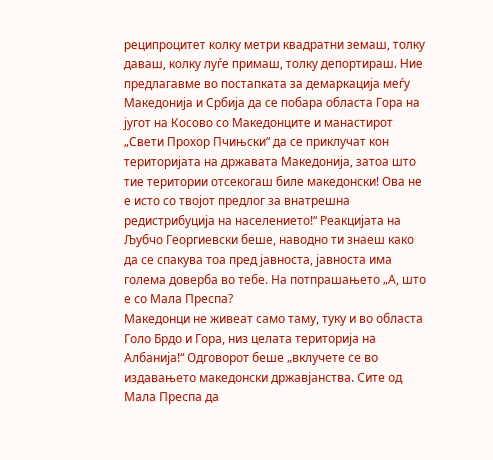реципроцитет колку метри квадратни земаш, толку даваш, колку луѓе примаш, толку депортираш. Ние предлагавме во постапката за демаркација меѓу Македонија и Србија да се побара областа Гора на југот на Косово со Македонците и манастирот „Свети Прохор Пчињски“ да се приклучат кон територијата на државата Македонија, затоа што тие територии отсекогаш биле македонски! Ова не е исто со твојот предлог за внатрешна редистрибуција на населението!“ Реакцијата на Љубчо Георгиевски беше, наводно ти знаеш како да се спакува тоа пред јавноста, јавноста има голема доверба во тебе. На потпрашањето „А, што е со Мала Преспа?
Македонци не живеат само таму, туку и во областа Голо Брдо и Гора, низ целата територија на Албанија!“ Одговорот беше „вклучете се во издавањето македонски државјанства. Сите од Мала Преспа да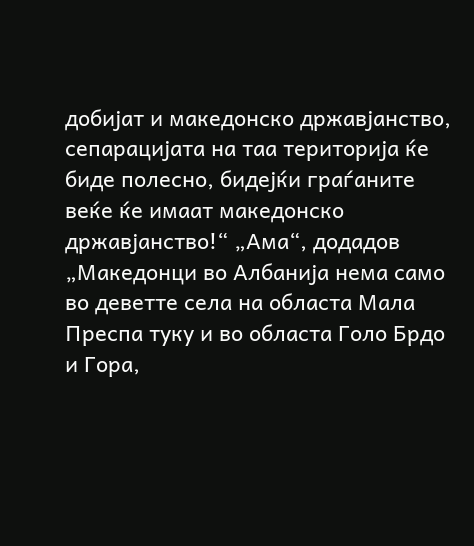добијат и македонско државјанство, сепарацијата на таа територија ќе биде полесно, бидејќи граѓаните веќе ќе имаат македонско државјанство!“ „Ама“, додадов „Македонци во Албанија нема само во деветте села на областа Мала Преспа туку и во областа Голо Брдо и Гора,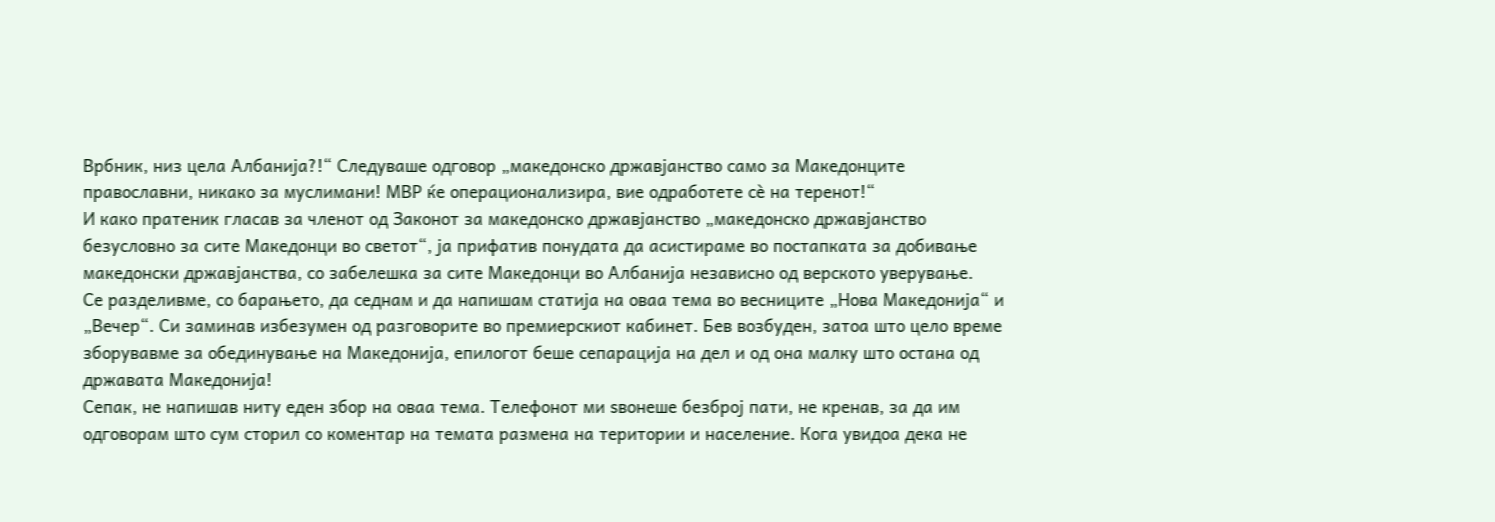Врбник, низ цела Албанија?!“ Следуваше одговор „македонско државјанство само за Македонците православни, никако за муслимани! МВР ќе операционализира, вие одработете сѐ на теренот!“
И како пратеник гласав за членот од Законот за македонско државјанство „македонско државјанство безусловно за сите Македонци во светот“, ја прифатив понудата да асистираме во постапката за добивање македонски државјанства, со забелешка за сите Македонци во Албанија независно од верското уверување.
Се разделивме, со барањето, да седнам и да напишам статија на оваа тема во весниците „Нова Македонија“ и „Вечер“. Си заминав избезумен од разговорите во премиерскиот кабинет. Бев возбуден, затоа што цело време зборувавме за обединување на Македонија, епилогот беше сепарација на дел и од она малку што остана од државата Македонија!
Сепак, не напишав ниту еден збор на оваа тема. Телефонот ми ѕвонеше безброј пати, не кренав, за да им одговорам што сум сторил со коментар на темата размена на територии и население. Кога увидоа дека не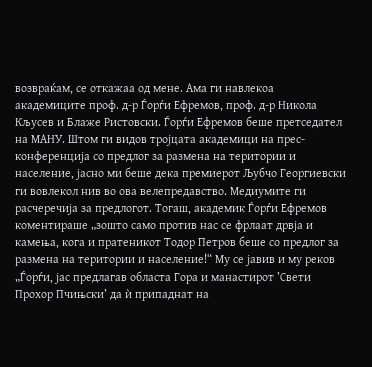возвраќам, се откажаа од мене. Ама ги навлекоа академиците проф. д-р Ѓорѓи Ефремов, проф. д-р Никола Кљусев и Блаже Ристовски. Ѓорѓи Ефремов беше претседател на МАНУ. Штом ги видов тројцата академици на прес-конференција со предлог за размена на територии и население, јасно ми беше дека премиерот Љубчо Георгиевски ги вовлекол нив во ова велепредавство. Медиумите ги расчеречија за предлогот. Тогаш, академик Ѓорѓи Ефремов коментираше „зошто само против нас се фрлаат дрвја и камења, кога и пратеникот Тодор Петров беше со предлог за размена на територии и население!“ Му се јавив и му реков „Ѓорѓи, јас предлагав областа Гора и манастирот ’Свети Прохор Пчињски’ да ѝ припаднат на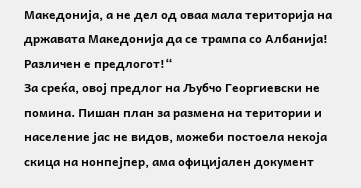Македонија, а не дел од оваа мала територија на државата Македонија да се трампа со Албанија! Различен е предлогот!“
За среќа, овој предлог на Љубчо Георгиевски не помина. Пишан план за размена на територии и население јас не видов, можеби постоела некоја скица на нонпејпер, ама официјален документ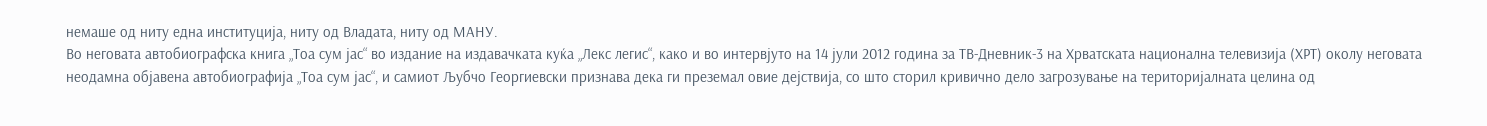немаше од ниту една институција, ниту од Владата, ниту од МАНУ.
Во неговата автобиографска книга „Тоа сум јас“ во издание на издавачката куќа „Лекс легис“, како и во интервјуто на 14 јули 2012 година за ТВ-Дневник-3 на Хрватската национална телевизија (ХРТ) околу неговата неодамна објавена автобиографија „Тоа сум јас“, и самиот Љубчо Георгиевски признава дека ги преземал овие дејствија, со што сторил кривично дело загрозување на територијалната целина од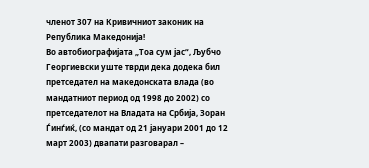членот 307 на Кривичниот законик на Република Македонија!
Во автобиографијата „Тоа сум јас“, Љубчо Георгиевски уште тврди дека додека бил претседател на македонската влада (во мандатниот период од 1998 до 2002) со претседателот на Владата на Србија, Зоран Ѓинѓиќ, (со мандат од 21 јануари 2001 до 12 март 2003) двапати разговарал –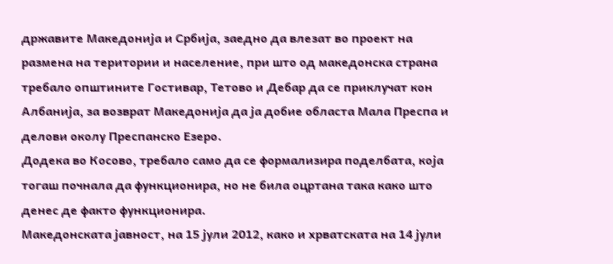државите Македонија и Србија, заедно да влезат во проект на размена на територии и население, при што од македонска страна требало општините Гостивар, Тетово и Дебар да се приклучат кон Албанија, за возврат Македонија да ја добие областа Мала Преспа и делови околу Преспанско Езеро.
Додека во Косово, требало само да се формализира поделбата, која тогаш почнала да функционира, но не била оцртана така како што денес де факто функционира.
Македонската јавност, на 15 јули 2012, како и хрватската на 14 јули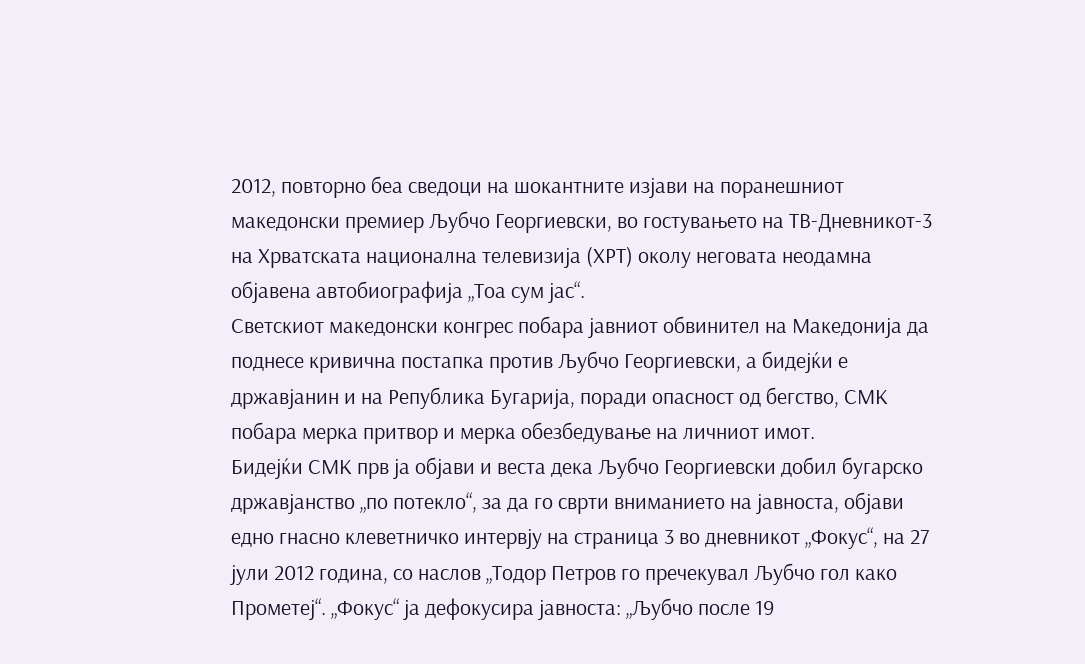2012, повторно беа сведоци на шокантните изјави на поранешниот македонски премиер Љубчо Георгиевски, во гостувањето на ТВ-Дневникот-3 на Хрватската национална телевизија (ХРТ) околу неговата неодамна објавена автобиографија „Тоа сум јас“.
Светскиот македонски конгрес побара јавниот обвинител на Македонија да поднесе кривична постапка против Љубчо Георгиевски, а бидејќи е државјанин и на Република Бугарија, поради опасност од бегство, СМК побара мерка притвор и мерка обезбедување на личниот имот.
Бидејќи СМК прв ја објави и веста дека Љубчо Георгиевски добил бугарско државјанство „по потекло“, за да го сврти вниманието на јавноста, објави едно гнасно клеветничко интервју на страница 3 во дневникот „Фокус“, на 27 јули 2012 година, со наслов „Тодор Петров го пречекувал Љубчо гол како Прометеј“. „Фокус“ ја дефокусира јавноста: „Љубчо после 19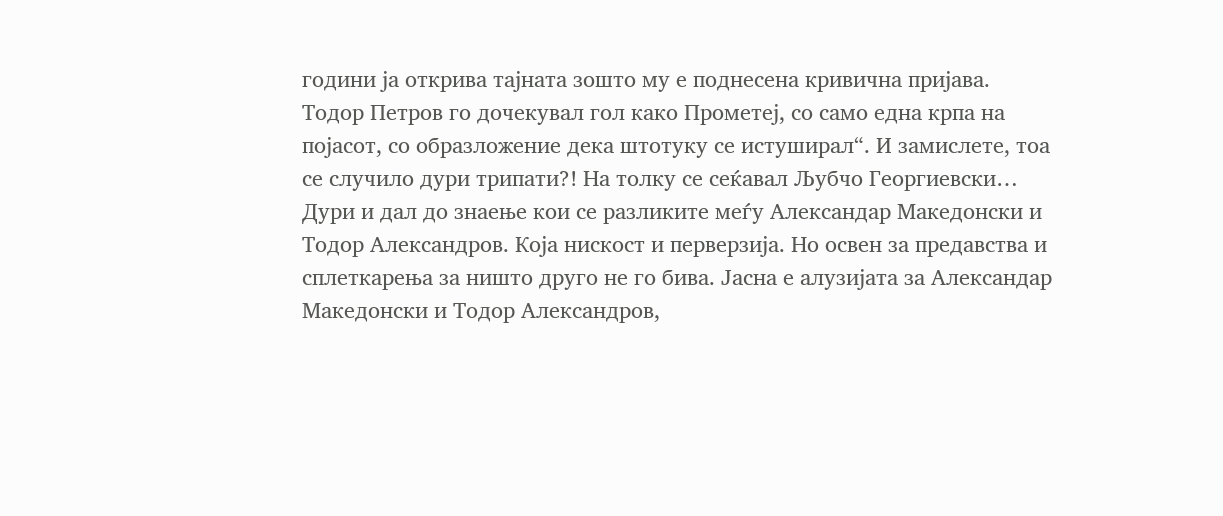години ја открива тајната зошто му е поднесена кривична пријава. Тодор Петров го дочекувал гол како Прометеј, со само една крпа на појасот, со образложение дека штотуку се истуширал“. И замислете, тоа се случило дури трипати?! На толку се сеќавал Љубчо Георгиевски… Дури и дал до знаење кои се разликите меѓу Александар Македонски и Тодор Александров. Која нискост и перверзија. Но освен за предавства и сплеткарења за ништо друго не го бива. Јасна е алузијата за Александар Македонски и Тодор Александров,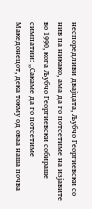неспоредливи двајцата, Љубчо Георгиевски со нив па никако, ама да го потсетиме на изјавите во 1990, кога Љубчо Георгиевски собираше симпатии: „Сакаме да го потсетиме Македонецот, дека токму од оваа наша почва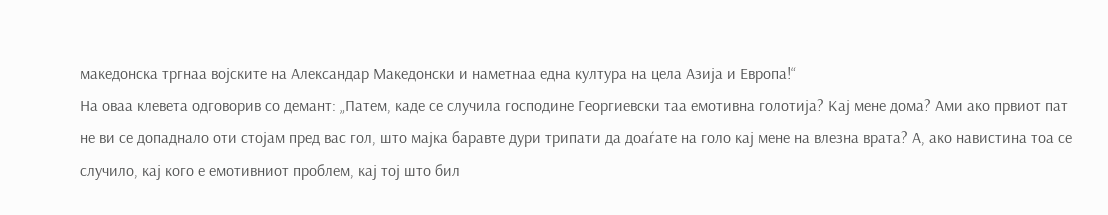македонска тргнаа војските на Александар Македонски и наметнаа една култура на цела Азија и Европа!“
На оваа клевета одговорив со демант: „Патем, каде се случила господине Георгиевски таа емотивна голотија? Кај мене дома? Ами ако првиот пат не ви се допаднало оти стојам пред вас гол, што мајка баравте дури трипати да доаѓате на голо кај мене на влезна врата? А, ако навистина тоа се случило, кај кого е емотивниот проблем, кај тој што бил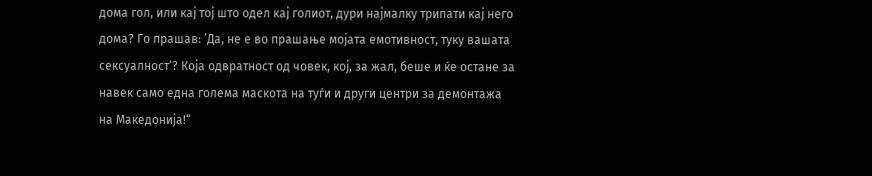дома гол, или кај тој што одел кај голиот, дури најмалку трипати кај него дома? Го прашав: ’Да, не е во прашање мојата емотивност, туку вашата сексуалност‘? Која одвратност од човек, кој, за жал, беше и ќе остане за навек само една голема маскота на туѓи и други центри за демонтажа на Македонија!“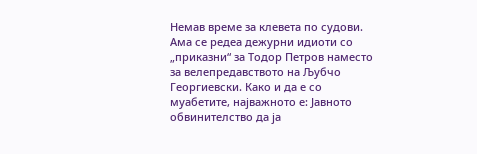Немав време за клевета по судови. Ама се редеа дежурни идиоти со „приказни“ за Тодор Петров наместо за велепредавството на Љубчо Георгиевски. Како и да е со муабетите, најважното е: Јавното обвинителство да ја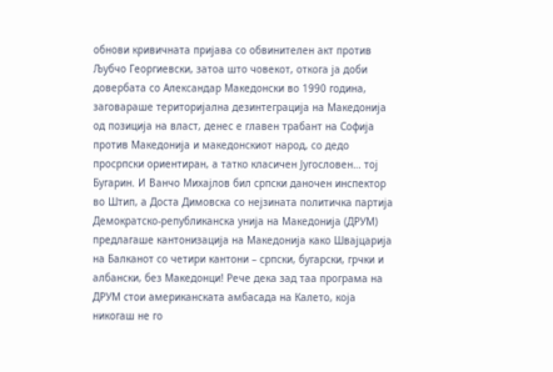обнови кривичната пријава со обвинителен акт против Љубчо Георгиевски, затоа што човекот, откога ја доби довербата со Александар Македонски во 1990 година, заговараше територијална дезинтеграција на Македонија од позиција на власт, денес е главен трабант на Софија против Македонија и македонскиот народ, со дедо просрпски ориентиран, а татко класичен Југословен… тој Бугарин. И Ванчо Михајлов бил српски даночен инспектор во Штип, а Доста Димовска со нејзината политичка партија Демократско-републиканска унија на Македонија (ДРУМ) предлагаше кантонизација на Македонија како Швајцарија на Балканот со четири кантони – српски, бугарски, грчки и албански, без Македонци! Рече дека зад таа програма на ДРУМ стои американската амбасада на Калето, која никогаш не го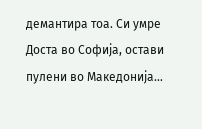демантира тоа. Си умре Доста во Софија, остави пулени во Македонија…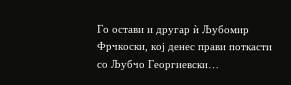Го остави и другар ѝ Љубомир Фрчкоски, кој денес прави поткасти со Љубчо Георгиевски…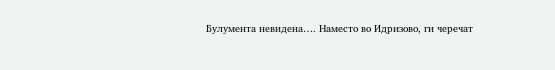Булумента невидена…. Наместо во Идризово, ги черечат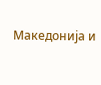Македонија и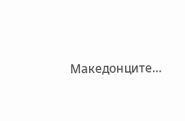Македонците…